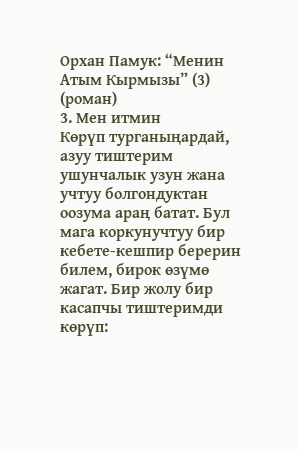Орхан Памук: “Менин Атым Кырмызы” (3)
(роман)
3. Мен итмин
Көрүп турганыңардай, азуу тиштерим ушунчалык узун жана учтуу болгондуктан оозума араң батат. Бул мага коркунучтуу бир кебете-кешпир берерин билем, бирок өзүмө жагат. Бир жолу бир касапчы тиштеримди көрүп: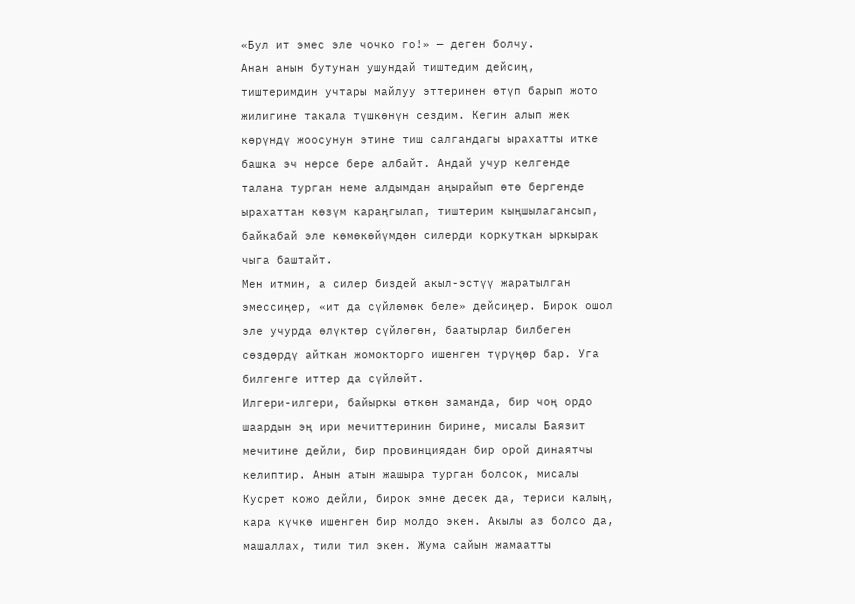«Бул ит эмес эле чочко го!» — деген болчу.
Анан анын бутунан ушундай тиштедим дейсиң, тиштеримдин учтары майлуу эттеринен өтүп барып жото жилигине такала түшкөнүн сездим. Кегин алып жек көрүндү жоосунун этине тиш салгандагы ырахатты итке башка эч нерсе бере албайт. Андай учур келгенде талана турган неме алдымдан аңырайып өтө бергенде ырахаттан көзүм караңгылап, тиштерим кыңшылагансып, байкабай эле көмөкөйүмдөн силерди коркуткан ыркырак чыга баштайт.
Мен итмин, а силер биздей акыл-эстүү жаратылган эмессиңер, «ит да сүйлөмөк беле» дейсиңер. Бирок ошол эле учурда өлүктөр сүйлөгөн, баатырлар билбеген сөздөрдү айткан жомокторго ишенген түрүңөр бар. Уга билгенге иттер да сүйлөйт.
Илгери-илгери, байыркы өткөн заманда, бир чоң ордо шаардын эң ири мечиттеринин бирине, мисалы Баязит мечитине дейли, бир провинциядан бир орой динаятчы келиптир. Анын атын жашыра турган болсок, мисалы Кусрет кожо дейли, бирок эмне десек да, териси калың, кара күчкө ишенген бир молдо экен. Акылы аз болсо да, машаллах, тили тил экен. Жума сайын жамаатты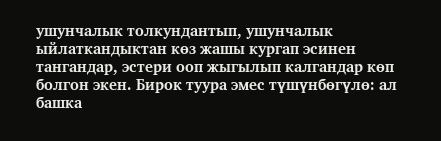ушунчалык толкундантып, ушунчалык ыйлаткандыктан көз жашы кургап эсинен тангандар, эстери ооп жыгылып калгандар көп болгон экен. Бирок туура эмес түшүнбөгүлө: ал башка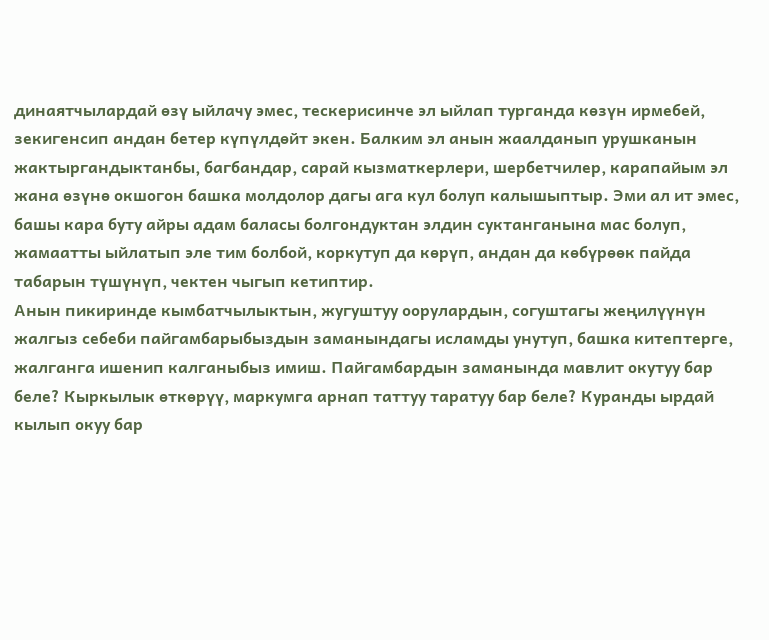динаятчылардай өзү ыйлачу эмес, тескерисинче эл ыйлап турганда көзүн ирмебей, зекигенсип андан бетер күпүлдөйт экен. Балким эл анын жаалданып урушканын жактыргандыктанбы, багбандар, сарай кызматкерлери, шербетчилер, карапайым эл жана өзүнө окшогон башка молдолор дагы ага кул болуп калышыптыр. Эми ал ит эмес, башы кара буту айры адам баласы болгондуктан элдин суктанганына мас болуп, жамаатты ыйлатып эле тим болбой, коркутуп да көрүп, андан да көбүрөөк пайда табарын түшүнүп, чектен чыгып кетиптир.
Анын пикиринде кымбатчылыктын, жугуштуу оорулардын, согуштагы жеңилүүнүн жалгыз себеби пайгамбарыбыздын заманындагы исламды унутуп, башка китептерге, жалганга ишенип калганыбыз имиш. Пайгамбардын заманында мавлит окутуу бар беле? Кыркылык өткөрүү, маркумга арнап таттуу таратуу бар беле? Куранды ырдай кылып окуу бар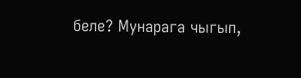беле? Мунарага чыгып,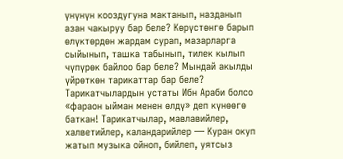үнүнүн кооздугуна мактанып, назданып азан чакыруу бар беле? Көрүстөнгө барып өлүктөрдөн жардам сурап, мазарларга сыйынып, ташка табынып, тилек кылып чүпүрөк байлоо бар беле? Мындай акылды үйрөткөн тарикаттар бар беле? Тарикатчылардын устаты Ибн Араби болсо «фараон ыйман менен өлдү» деп күнөөгө баткан! Тарикатчылар, мавлавийлер, халветийлер, каландарийлер — Куран окуп жатып музыка ойноп, бийлеп, уятсыз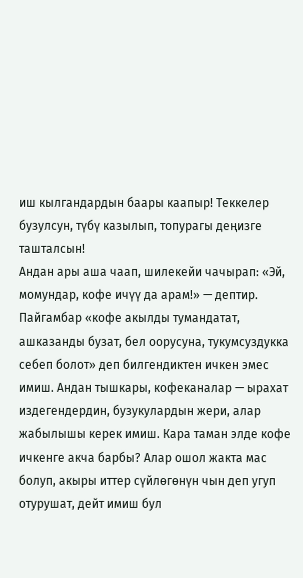иш кылгандардын баары каапыр! Теккелер бузулсун, түбү казылып, топурагы деңизге ташталсын!
Андан ары аша чаап, шилекейи чачырап: «Эй, момундар, кофе ичүү да арам!» — дептир. Пайгамбар «кофе акылды тумандатат, ашказанды бузат, бел оорусуна, тукумсуздукка себеп болот» деп билгендиктен ичкен эмес имиш. Андан тышкары, кофеканалар — ырахат издегендердин, бузукулардын жери, алар жабылышы керек имиш. Кара таман элде кофе ичкенге акча барбы? Алар ошол жакта мас болуп, акыры иттер сүйлөгөнүн чын деп угуп отурушат, дейт имиш бул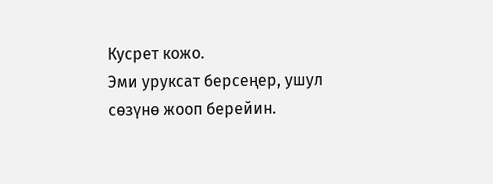Кусрет кожо.
Эми уруксат берсеңер, ушул сөзүнө жооп берейин.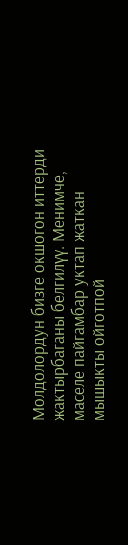Молдолордун бизге окшогон иттерди жактырбаганы белгилүү. Менимче, маселе пайгамбар уктап жаткан мышыкты ойготпой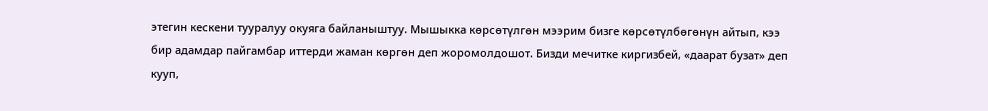этегин кескени тууралуу окуяга байланыштуу. Мышыкка көрсөтүлгөн мээрим бизге көрсөтүлбөгөнүн айтып, кээ бир адамдар пайгамбар иттерди жаман көргөн деп жоромолдошот. Бизди мечитке киргизбей, «даарат бузат» деп кууп,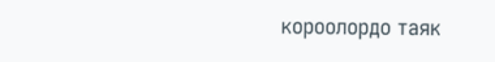короолордо таяк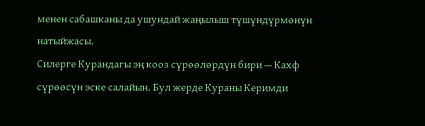менен сабашканы да ушундай жаңылыш түшүндүрмөнүн натыйжасы.
Силерге Курандагы эң кооз сүрөөлөрдүн бири — Кахф сүрөөсүн эске салайын. Бул жерде Кураны Керимди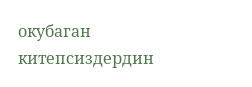окубаган китепсиздердин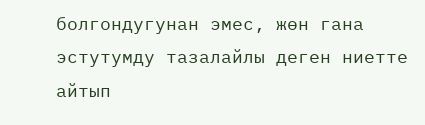болгондугунан эмес, жөн гана эстутумду тазалайлы деген ниетте айтып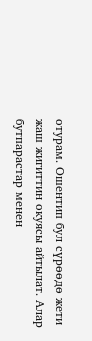отурам. Ошентип бул сүрөөдө жети жаш жигиттин окуясы айтылат. Алар бутпарастар менен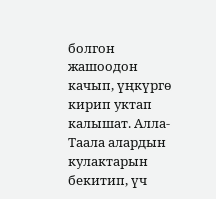болгон жашоодон качып, үңкүргө кирип уктап калышат. Алла-Таала алардын кулактарын бекитип, үч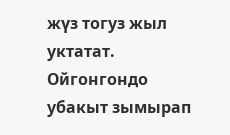жүз тогуз жыл уктатат. Ойгонгондо убакыт зымырап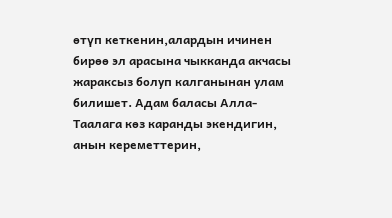өтүп кеткенин,алардын ичинен бирөө эл арасына чыкканда акчасы жараксыз болуп калганынан улам билишет. Адам баласы Алла-Таалага көз каранды экендигин, анын кереметтерин,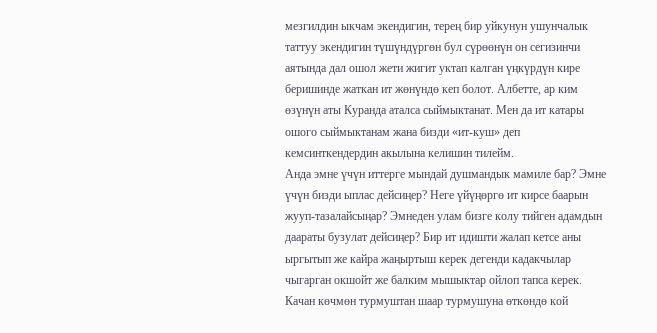мезгилдин ыкчам экендигин, терең бир уйкунун ушунчалык таттуу экендигин түшүндүргөн бул сүрөөнүн он сегизинчи аятында дал ошол жети жигит уктап калган үңкүрдүн кире беришинде жаткан ит жөнүндө кеп болот. Албетте, ар ким өзүнүн аты Куранда аталса сыймыктанат. Мен да ит катары ошого сыймыктанам жана бизди «ит-куш» деп кемсинткендердин акылына келишин тилейм.
Анда эмне үчүн иттерге мындай душмандык мамиле бар? Эмне үчүн бизди ыплас дейсиңер? Неге үйүңөргө ит кирсе баарын жууп-тазалайсыңар? Эмнеден улам бизге колу тийген адамдын даараты бузулат дейсиңер? Бир ит идишти жалап кетсе аны ыргытып же кайра жаңыртыш керек дегенди кадакчылар чыгарган окшойт же балким мышыктар ойлоп тапса керек.
Качан көчмөн турмуштан шаар турмушуна өткөндө кой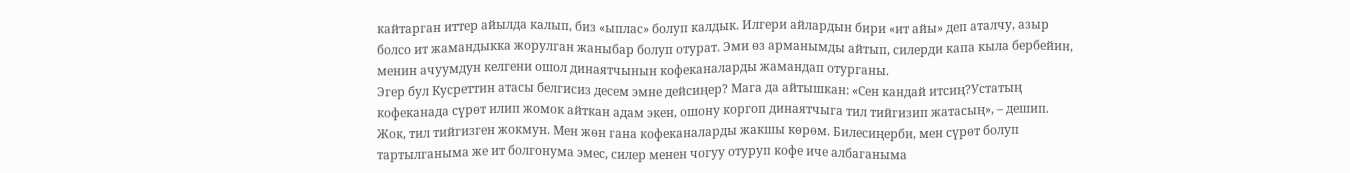кайтарган иттер айылда калып, биз «ыплас» болуп калдык. Илгери айлардын бири «ит айы» деп аталчу, азыр болсо ит жамандыкка жорулган жаныбар болуп отурат. Эми өз арманымды айтып, силерди капа кыла бербейин, менин ачуумдун келгени ошол динаятчынын кофеканаларды жамандап отурганы.
Эгер бул Кусреттин атасы белгисиз десем эмне дейсиңер? Мага да айтышкан: «Сен кандай итсиң?Устатың кофеканада сүрөт илип жомок айткан адам экен, ошону коргоп динаятчыга тил тийгизип жатасың», – дешип. Жок, тил тийгизген жокмун. Мен жөн гана кофеканаларды жакшы көрөм. Билесиңерби, мен сүрөт болуп тартылганыма же ит болгонума эмес, силер менен чогуу отуруп кофе иче албаганыма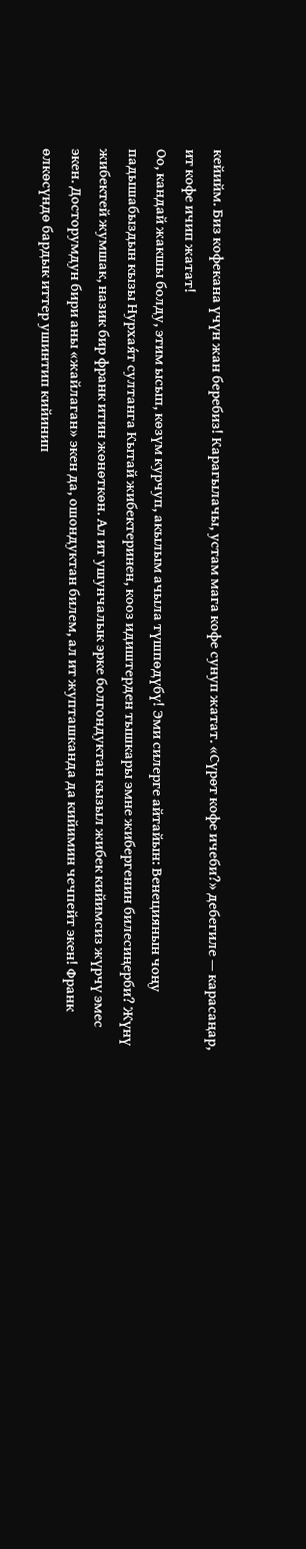кейийм. Биз кофекана үчүн жан беребиз! Карагылачы, устам мага кофе сунуп жатат. «Сүрөт кофе ичеби?» дебегиле — карасаңар, ит кофе ичип жатат!
Оо, кандай жакшы болду, этим ысып, көзүм курчуп, акылым ачыла түшпөдүбү! Эми силерге айтайын: Венециянын чоңу падышабыздын кызы Нурхая́т султанга Кытай жибектеринен, кооз идиштерден тышкары эмне жибергенин билесиңерби? Жүнү жибектей жумшак, назик бир франк итин жөнөткөн. Ал ит ушунчалык эрке болгондуктан кызыл жибек кийимсиз жүрчү эмес экен. Досторумдун бири аны «жайлаган» экен да, ошондуктан билем, ал ит жупташканда да кийимин чечпейт экен! Франк өлкөсүндө бардык иттер ушинтип кийинип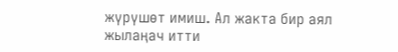жүрүшөт имиш. Ал жакта бир аял жылаңач итти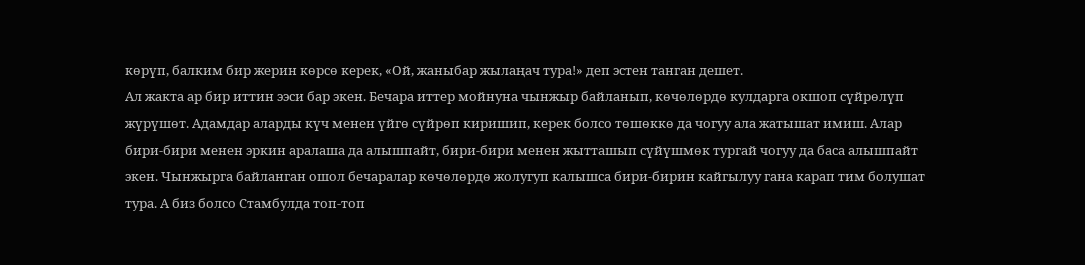көрүп, балким бир жерин көрсө керек, «Ой, жаныбар жылаңач тура!» деп эстен танган дешет.
Ал жакта ар бир иттин ээси бар экен. Бечара иттер мойнуна чынжыр байланып, көчөлөрдө кулдарга окшоп сүйрөлүп жүрүшөт. Адамдар аларды күч менен үйгө сүйрөп киришип, керек болсо төшөккө да чогуу ала жатышат имиш. Алар бири-бири менен эркин аралаша да алышпайт, бири-бири менен жытташып сүйүшмөк тургай чогуу да баса алышпайт экен. Чынжырга байланган ошол бечаралар көчөлөрдө жолугуп калышса бири-бирин кайгылуу гана карап тим болушат тура. А биз болсо Стамбулда топ-топ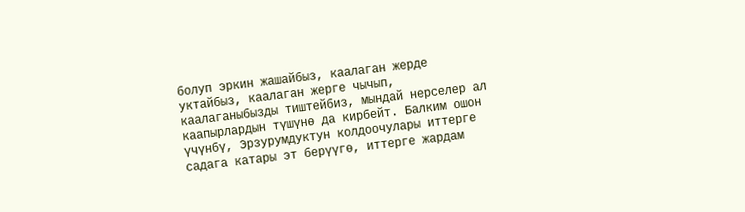болуп эркин жашайбыз, каалаган жерде уктайбыз, каалаган жерге чычып, каалаганыбызды тиштейбиз, мындай нерселер ал каапырлардын түшүнө да кирбейт. Балким ошон үчүнбү, Эрзурумдуктун колдоочулары иттерге садага катары эт берүүгө, иттерге жардам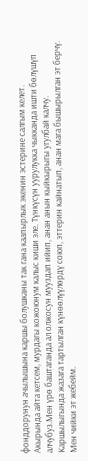фонддорунун ачылышына каршы болушканы так гана каапырлык экенин эстерине салгым келет.
Акырында айта кетсем, мурдагы кожоюнум калыс киши эле. Түнкүсүн уурулукка чыкканда ишти бөлүшүп алчубуз.Мен үрө баштаганда ал олжосун мууздап ийип, анан анын кыйкырыгы угулбай калчу. Каршылыгында жазага тартылган күнөөлүүлөрдү союп, эттерин кайнатып, анан мага бышырылган эт берчү. Мен чийки эт жебейм.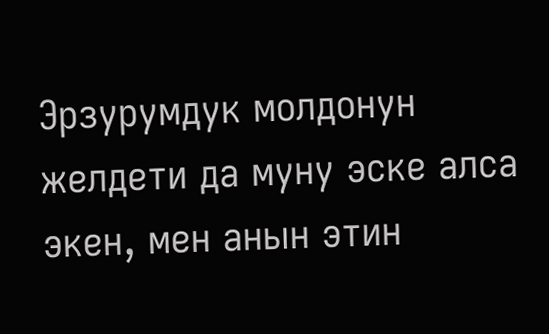Эрзурумдук молдонун желдети да муну эске алса экен, мен анын этин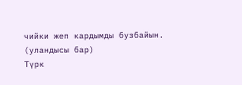чийки жеп кардымды бузбайын.
(уландысы бар)
Түрк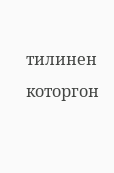тилинен которгон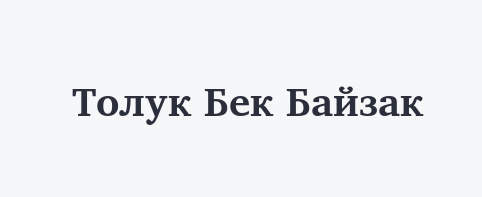Толук Бек Байзак